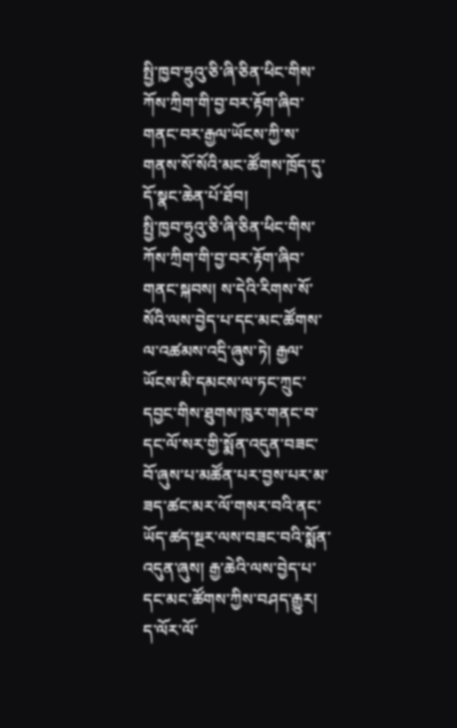སྤྱི་ཁྱབ་ཧྲུའུ་ཅི་ཞི་ཅིན་ཕིང་གིས་ཀོས་ཀྲིག་གི་བྱ་བར་རྟོག་ཞིབ་གནང་བར་རྒྱལ་ཡོངས་ཀྱི་ས་གནས་སོ་སོའི་མང་ཚོགས་ཁྲོད་དུ་དོ་སྣང་ཆེན་པོ་ཐོབ།
སྤྱི་ཁྱབ་ཧྲུའུ་ཅི་ཞི་ཅིན་ཕིང་གིས་ཀོས་ཀྲིག་གི་བྱ་བར་རྟོག་ཞིབ་གནང་སྐབས། ས་དེའི་རིགས་སོ་སོའི་ལས་བྱེད་པ་དང་མང་ཚོགས་ལ་འཚམས་འདྲི་ཞུས་ཏེ། རྒྱལ་ཡོངས་མི་དམངས་ལ་ཏང་ཀྲུང་དབྱང་གིས་ཐུགས་ཁུར་གནང་བ་དང་ལོ་སར་གྱི་སྨོན་འདུན་བཟང་བོ་ཞུས་པ་མཚོན་པར་བྱས་པར་མ་ཟད་ཚང་མར་ལོ་གསར་བའི་ནང་ཡོད་ཚད་སྔར་ལས་བཟང་བའི་སྨོན་འདུན་ཞུས། རྒྱ་ཆེའི་ལས་བྱེད་པ་དང་མང་ཚོགས་ཀྱིས་བཤད་རྒྱུར། ད་ལོར་ལོ་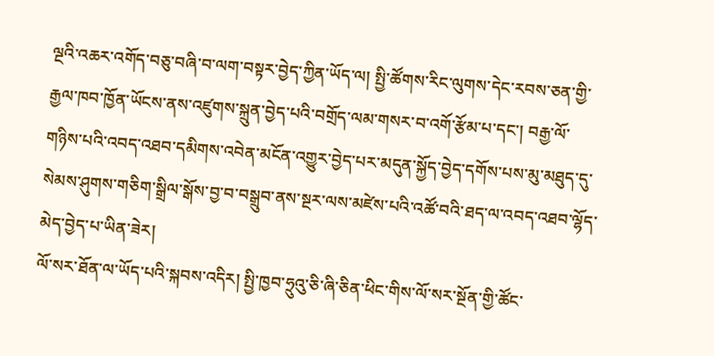ལྔའི་འཆར་འགོད་བཅུ་བཞི་བ་ལག་བསྟར་བྱེད་ཀྱིན་ཡོད་ལ། སྤྱི་ཚོགས་རིང་ལུགས་དེང་རབས་ཅན་གྱི་རྒྱལ་ཁབ་ཁྱོན་ཡོངས་ནས་འཛུགས་སྐྲུན་བྱེད་པའི་བགྲོད་ལམ་གསར་བ་འགོ་རྩོམ་པ་དང་། བརྒྱ་ལོ་གཉིས་པའི་འབད་འཐབ་དམིགས་འབེན་མངོན་འགྱུར་བྱེད་པར་མདུན་སྐྱོད་བྱེད་དགོས་པས་མུ་མཐུད་དུ་སེམས་ཤུགས་གཅིག་སྒྲིལ་སྒོས་བྱ་བ་བསྒྲུབ་ནས་སྔར་ལས་མཛེས་པའི་འཚོ་བའི་ཐད་ལ་འབད་འཐབ་ལྷོད་མེད་བྱེད་པ་ཡིན་ཟེར།
ལོ་སར་ཐོན་ལ་ཡོད་པའི་སྐབས་འདིར། སྤྱི་ཁྱབ་ཧྲུའུ་ཅི་ཞི་ཅིན་ཕིང་གིས་ལོ་སར་སྔོན་གྱི་ཚོང་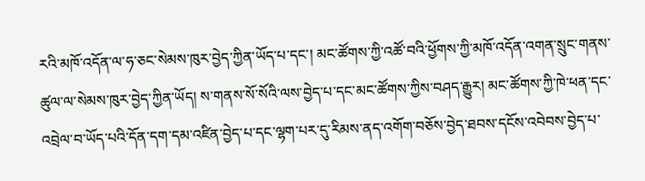རའི་མཁོ་འདོན་ལ་ཧ་ཅང་སེམས་ཁུར་བྱེད་ཀྱིན་ཡོད་པ་དང་། མང་ཚོགས་ཀྱི་འཚོ་བའི་ཕྱོགས་ཀྱི་མཁོ་འདོན་འགན་སྲུང་གནས་ཚུལ་ལ་སེམས་ཁུར་བྱེད་ཀྱིན་ཡོད། ས་གནས་སོ་སོའི་ལས་བྱེད་པ་དང་མང་ཚོགས་ཀྱིས་བཤད་རྒྱུར། མང་ཚོགས་ཀྱི་ཁེ་ཕན་དང་འབྲེལ་བ་ཡོད་པའི་དོན་དག་དམ་འཛིན་བྱེད་པ་དང་ལྷག་པར་དུ་རིམས་ནད་འགོག་བཅོས་བྱེད་ཐབས་དངོས་འབེབས་བྱེད་པ་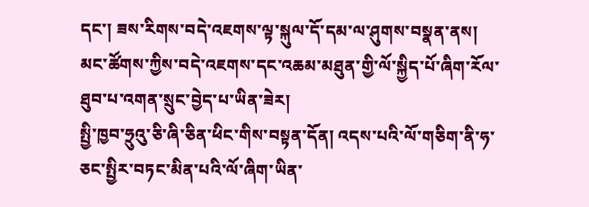དང་། ཟས་རིགས་བདེ་འཇགས་ལྟ་སྐུལ་དོ་དམ་ལ་ཤུགས་བསྣན་ནས། མང་ཚོགས་ཀྱིས་བདེ་འཇགས་དང་འཆམ་མཐུན་གྱི་ལོ་སྐྱིད་པོ་ཞིག་རོལ་ཐུབ་པ་འགན་སྲུང་བྱེད་པ་ཡིན་ཟེར།
སྤྱི་ཁྱབ་ཧྲུའུ་ཅི་ཞི་ཅིན་ཕིང་གིས་བསྟན་དོན། འདས་པའི་ལོ་གཅིག་ནི་ཧ་ཅང་སྤྱིར་བཏང་མིན་པའི་ལོ་ཞིག་ཡིན་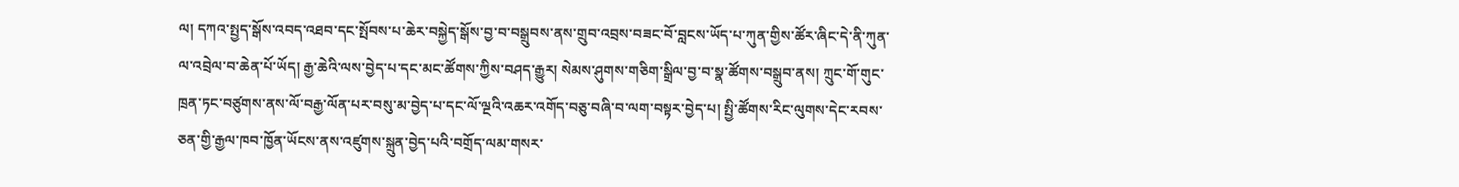ལ། དཀའ་སྤྱད་སྒོས་འབད་འཐབ་དང་སྤོབས་པ་ཆེར་བསྐྱེད་སྒོས་བྱ་བ་བསྒྲུབས་ནས་གྲུབ་འབྲས་བཟང་བོ་བླངས་ཡོད་པ་ཀུན་གྱིས་ཚོར་ཞིང་དེ་ནི་ཀུན་ལ་འབྲེལ་བ་ཆེན་པོ་ཡོད། རྒྱ་ཆེའི་ལས་བྱེད་པ་དང་མང་ཚོགས་ཀྱིས་བཤད་རྒྱུར། སེམས་ཤུགས་གཅིག་སྒྲིལ་བྱ་བ་སྣ་ཚོགས་བསྒྲུབ་ནས། ཀྲུང་གོ་གུང་ཁྲན་ཏང་བཙུགས་ནས་ལོ་བརྒྱ་ལོན་པར་བསུ་མ་བྱེད་པ་དང་ལོ་ལྔའི་འཆར་འགོད་བཅུ་བཞི་བ་ལག་བསྟར་བྱེད་པ། སྤྱི་ཚོགས་རིང་ལུགས་དེང་རབས་ཅན་གྱི་རྒྱལ་ཁབ་ཁྱོན་ཡོངས་ནས་འཛུགས་སྐྲུན་བྱེད་པའི་བགྲོད་ལམ་གསར་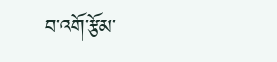བ་འགོ་རྩོམ་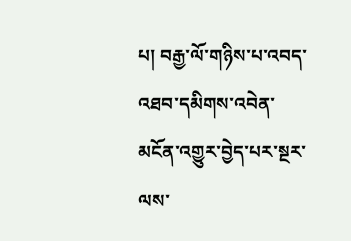པ། བརྒྱ་ལོ་གཉིས་པ་འབད་འཐབ་དམིགས་འབེན་མངོན་འགྱུར་བྱེད་པར་སྔར་ལས་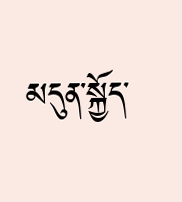མདུན་སྐྱོད་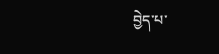བྱེད་པ་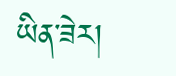ཡིན་ཟེར།